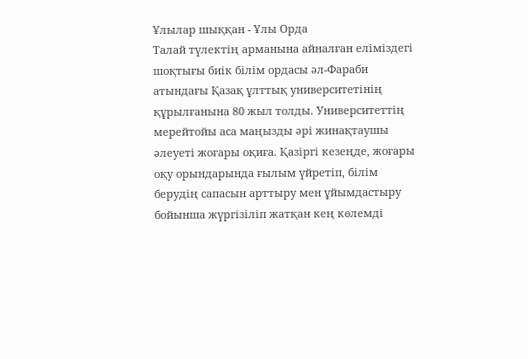Ұлылар шыққан - Ұлы Орда
Талай түлектің арманына айналған еліміздегі шоқтығы биік білім ордасы әл-Фараби атындағы Қазақ ұлттық университетінің құрылғанына 80 жыл толды. Университеттің мерейтойы аса маңызды әрі жинақтаушы әлеуеті жоғары оқиға. Қазіргі кезеңде, жоғары оқу орындарында ғылым үйретіп, білім берудің сапасын арттыру мен ұйымдастыру бойынша жүргізіліп жатқан кең көлемді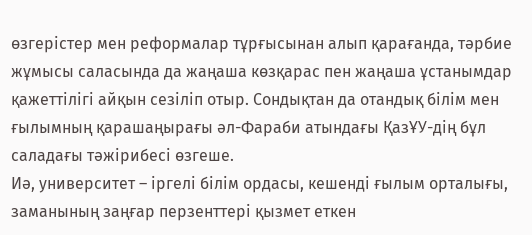өзгерістер мен реформалар тұрғысынан алып қарағанда, тәрбие жұмысы саласында да жаңаша көзқарас пен жаңаша ұстанымдар қажеттілігі айқын сезіліп отыр. Сондықтан да отандық білім мен ғылымның қарашаңырағы әл-Фараби атындағы ҚазҰУ-дің бұл саладағы тәжірибесі өзгеше.
Иә, университет – іргелі білім ордасы, кешенді ғылым орталығы, заманының заңғар перзенттері қызмет еткен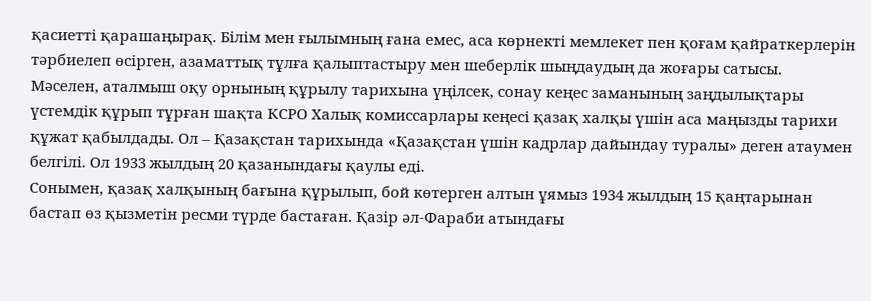қасиетті қарашаңырақ. Білім мен ғылымның ғана емес, аса көрнекті мемлекет пен қоғам қайраткерлерін тәрбиелеп өсірген, азаматтық тұлға қалыптастыру мен шеберлік шыңдаудың да жоғары сатысы.
Мәселен, аталмыш оқу орнының құрылу тарихына үңілсек, сонау кеңес заманының заңдылықтары үстемдік құрып тұрған шақта КСРО Халық комиссарлары кеңесі қазақ халқы үшін аса маңызды тарихи құжат қабылдады. Ол – Қазақстан тарихында «Қазақстан үшін кадрлар дайындау туралы» деген атаумен белгілі. Ол 1933 жылдың 20 қазанындағы қаулы еді.
Сонымен, қазақ халқының бағына құрылып, бой көтерген алтын ұямыз 1934 жылдың 15 қаңтарынан бастап өз қызметін ресми түрде бастаған. Қазір әл-Фараби атындағы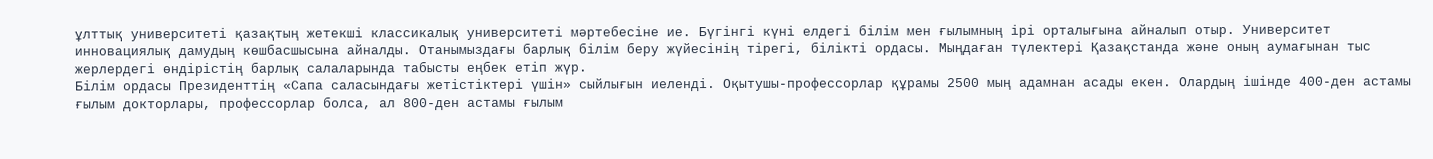ұлттық университеті қазақтың жетекші классикалық университеті мәртебесіне ие. Бүгінгі күні елдегі білім мен ғылымның ірі орталығына айналып отыр. Университет инновациялық дамудың көшбасшысына айналды. Отанымыздағы барлық білім беру жүйесінің тірегі, білікті ордасы. Мыңдаған түлектері Қазақстанда және оның аумағынан тыс жерлердегі өндірістің барлық салаларында табысты еңбек етіп жүр.
Білім ордасы Президенттің «Сапа саласындағы жетістіктері үшін» сыйлығын иеленді. Оқытушы-профессорлар құрамы 2500 мың адамнан асады екен. Олардың ішінде 400-ден астамы ғылым докторлары, профессорлар болса, ал 800-ден астамы ғылым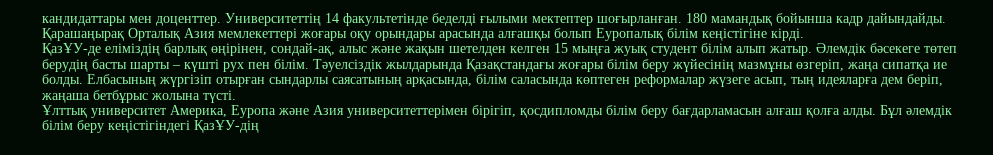кандидаттары мен доценттер. Университеттің 14 факультетінде беделді ғылыми мектептер шоғырланған. 180 мамандық бойынша кадр дайындайды. Қарашаңырақ Орталық Азия мемлекеттері жоғары оқу орындары арасында алғашқы болып Еуропалық білім кеңістігіне кірді.
ҚазҰУ-де еліміздің барлық өңірінен, сондай-ақ, алыс және жақын шетелден келген 15 мыңға жуық студент білім алып жатыр. Әлемдік бәсекеге төтеп берудің басты шарты – күшті рух пен білім. Тәуелсіздік жылдарында Қазақстандағы жоғары білім беру жүйесінің мазмұны өзгеріп, жаңа сипатқа ие болды. Елбасының жүргізіп отырған сындарлы саясатының арқасында, білім саласында көптеген реформалар жүзеге асып, тың идеяларға дем беріп, жаңаша бетбұрыс жолына түсті.
Ұлттық университет Америка, Еуропа және Азия университеттерімен бірігіп, қосдипломды білім беру бағдарламасын алғаш қолға алды. Бұл әлемдік білім беру кеңістігіндегі ҚазҰУ-дің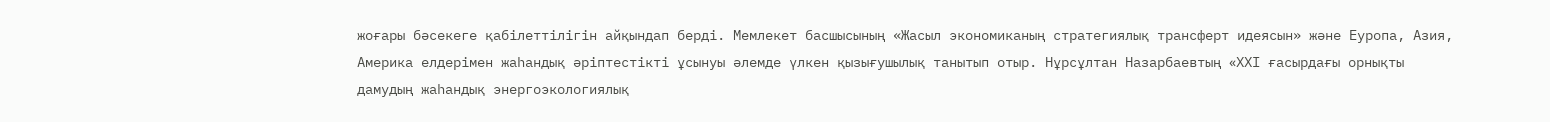жоғары бәсекеге қабілеттілігін айқындап берді. Мемлекет басшысының «Жасыл экономиканың стратегиялық трансферт идеясын» және Еуропа, Азия, Америка елдерімен жаһандық әріптестікті ұсынуы әлемде үлкен қызығушылық танытып отыр. Нұрсұлтан Назарбаевтың «XXІ ғасырдағы орнықты дамудың жаһандық энергоэкологиялық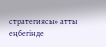стратегиясы» атты еңбегінде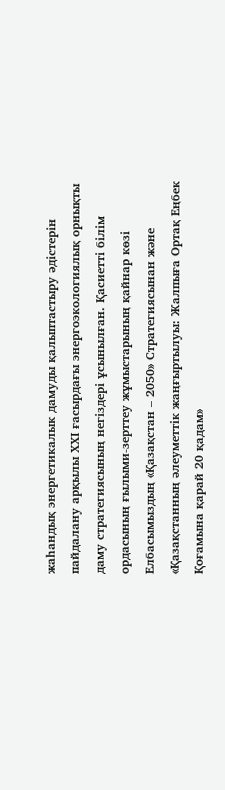жаһандық энергетикалык дамуды қалыптастыру әдістерін пайдалану арқылы XXІ ғасырдағы энергоэкологиялық орнықты даму стратегиясының негіздері ұсынылған. Қасиетті білім ордасының ғылыми-зерттеу жұмыстарының қайнар көзі Елбасымыздың «Қазақстан – 2050» Стратегиясынан және «Қазақстанның әлеуметтік жаңғыртылуы: Жалпыға Ортақ Еңбек Қоғамына қарай 20 қадам»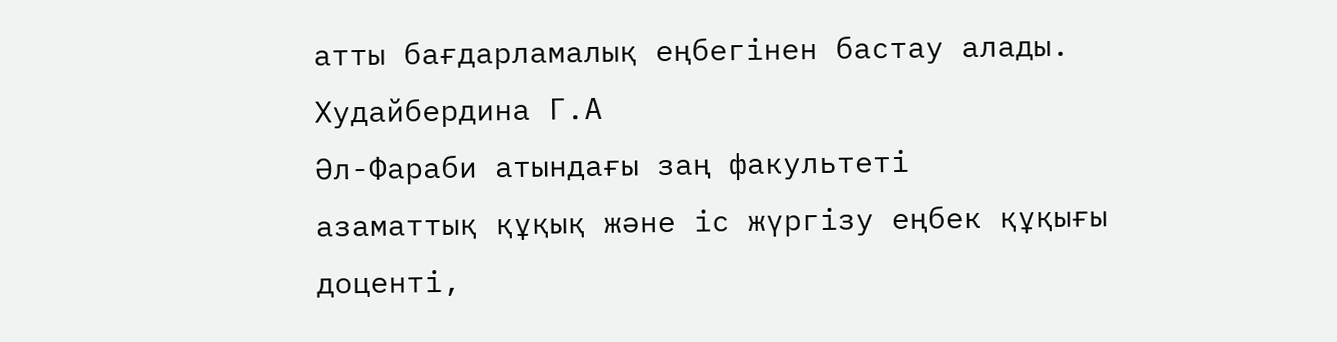атты бағдарламалық еңбегінен бастау алады.
Худайбердина Г.А
Әл-Фараби атындағы заң факультеті
азаматтық құқық және іс жүргізу еңбек құқығы доценті,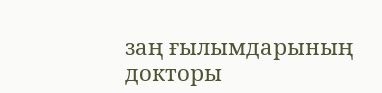заң ғылымдарының докторы